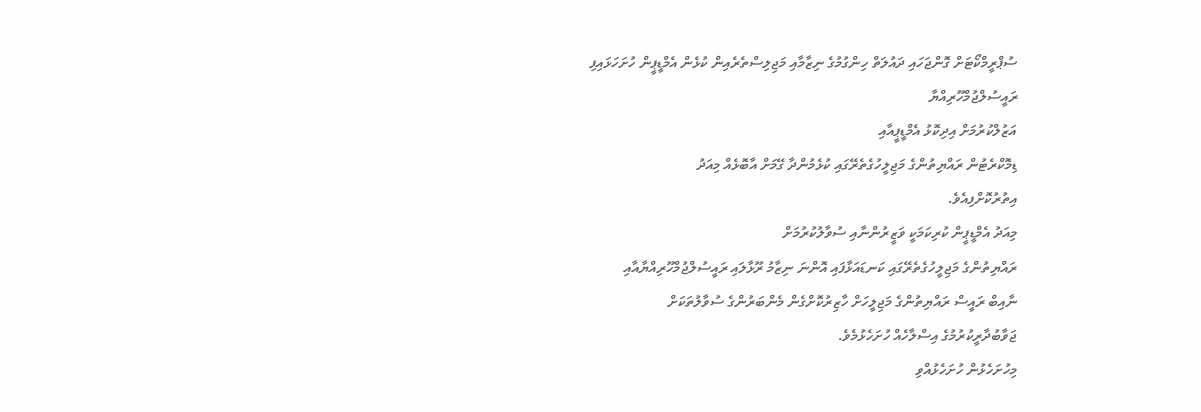ސުޕްރީމްކޯޓަށް ގޮންޖަހައި ދައުލަތް ހިންގުމުގެ ނިޒާމާއި މަޖިލިސްތެރެއިން ކުޅެން އެމްޑީޕީން ހުށަހަޅައިފި
ރައީސުލްޖުމްހޫރިއްޔާ
އަޒުލްކުރުމަށް އިދިކޮޅު އެމްޑީޕީއާއި
ޑިމޮކްރެޓުން ރައްޔިތުންގެ މަޖިލީހުގެތެރޭގައި ކުޅެމުންދާ ގޭމަށް އާބޮޅެއް މިއަދު
އިތުރުކޮށްފިއެވެ.
މިއަދު އެމްޑީޕީން ކުރިކަމަކީ ވަޒީރުންނާއި ސުވާލުކުރުމަށް
ރައްޔިތުންގެ މަޖިލީހުގެތެރޭގައި ކަނޑައަޅާފައި އޮންނަ ނިޒާމު ރޫޅާލައި ރައީސުލްޖުމްހޫރިއްޔާއާއި
ނާއިބް ރައީސް ރައްޔިތުންގެ މަޖިލީހަށް ހާޒިރުކޮށްގެން މެންބަރުންގެ ސުވާލުތަކަށް
ޖަވާބުދާރީކުރުމުގެ އިސްލާހެއް ހުށަހެޅުމެވެ.
މިހުށަހެޅުން ހުށަހެޅުއްވި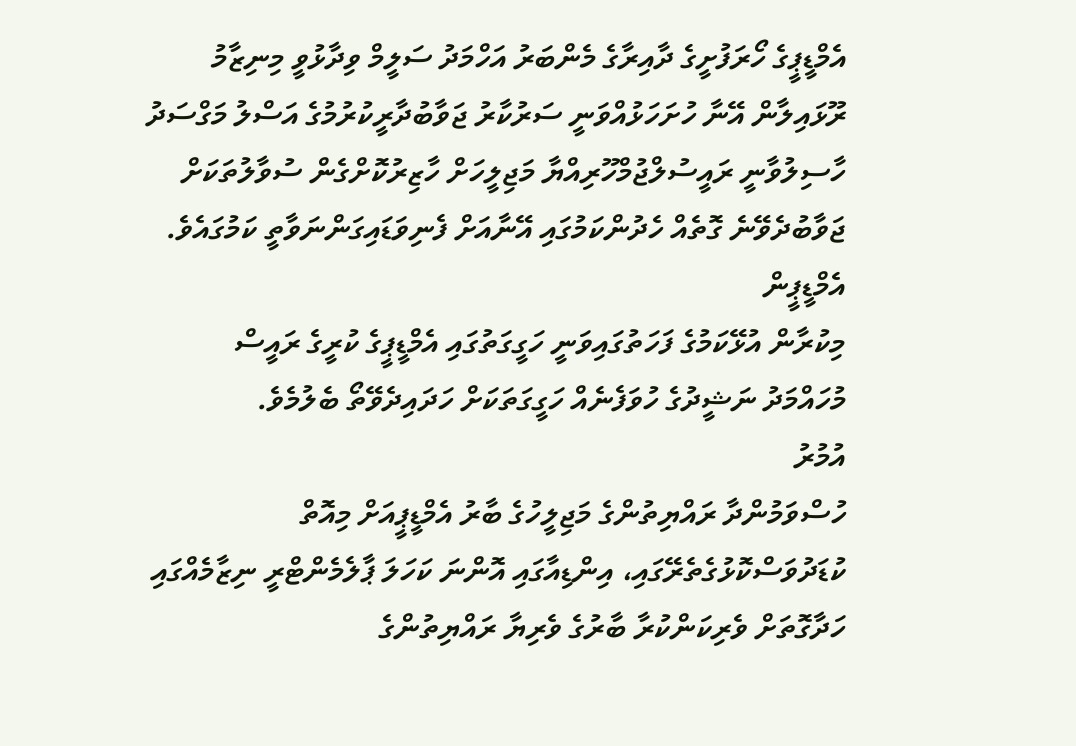އެމްޑީޕީގެ ހޯރަފުށީގެ ދާއިރާގެ މެންބަރު އަހްމަދު ސަލީމް ވިދާޅުވީ މިނިޒާމު
ރޫޅައިލާން އޭނާ ހުށަހަޅުއްވަނީ ސަރުކާރު ޖަވާބުދާރީކުރުމުގެ އަސްލު މަގްސަދު
ހާސިލުވާނީ ރައީސުލްޖުމްހޫރިއްޔާ މަޖިލީހަށް ހާޒިރުކޮށްގެން ސުވާލުތަކަށް
ޖަވާބުދެވޭނެ ގޮތެއް ހެދުންކަމުގައި އޭނާއަށް ފެނިވަޑައިގަންނަވާތީ ކަމުގައެވެ.
އެމްޑީޕީން
މިކުރާން އުޅޭކަމުގެ ފަހަތުގައިވަނީ ހަގީގަތުގައި އެމްޑީޕީގެ ކުރީގެ ރައީސް
މުހައްމަދު ނަޝީދުގެ ހުވަފެނެއް ހަގީގަތަކަށް ހަދައިދެވޭތޯ ބެލުމެވެ.
އުމުރު
ހުސްވަމުންދާ ރައްޔިތުންގެ މަޖިލީހުގެ ބާރު އެމްޑީޕީއަށް މިއޮތް
ކުޑަދުވަސްކޮޅުގެތެރޭގައި، އިންޑިއާގައި އޮންނަ ކަހަލަ ޕާލެމެންޓްރީ ނިޒާމެއްގައި
ހަދާގޮތަށް ވެރިކަންކުރާ ބާރުގެ ވެރިޔާ ރައްޔިތުންގެ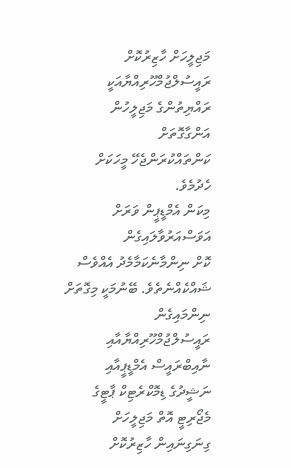މަޖިލީހަށް ހާޒިރުކޮށް
ރައީސުލްޖުމްހޫރިއްޔާއަކީ ރައްޔިތުންގެ މަޖިލީހުން އަންގާގޮތަށް
ކަންތައްކުރަންޖެހޭ މީހަކަށް ހެދުމެވެ.
މިކަން އެމްޑީޕީން ވަރަށް އަވަސްއަރުވާލައިގެން
ކޮށް ނިންމާނެކަމާމެދު އެއްވެސް ޝައްކެއްނެތެވެ. ބޭނުމަކީ މިގޮތަށް ނިންމައިގެން
ރައީސުލްޖުމްހޫރިއްޔާއާއި ނާއިބްރައީސް އެމްޑީޕީއާއި ނަޝީދުގެ ޑިމޮކްރެޓިކް ޕާޓީގެ
މެޖޯރިޓީ އޮތް މަޖިލީހަށް ގިނަގިނައިން ހާޒިރުކޮށް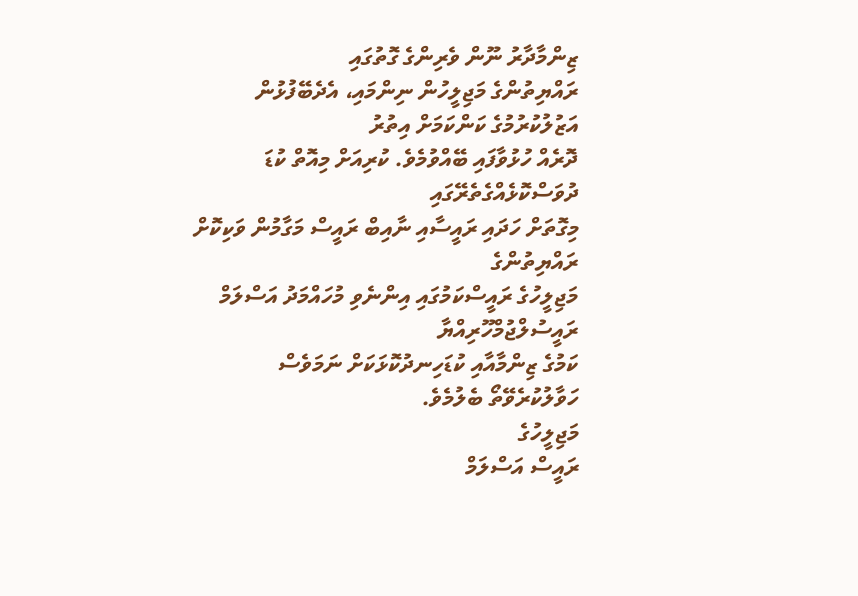ޒިންމާދާރު ނޫން ވެރިންގެ ގޮތުގައި
ރައްޔިތުންގެ މަޖިލީހުން ނިންމައި، އެދެބޭފުޅުން އަޒުލުކުރުމުގެ ކަންކަމަށް އިތުރު
ދޮރެއް ހުޅުވާފައި ބޭއްވުމެވެ. ކުރިއަށް މިއޮތް ކުޑަ ދުވަސްކޮޅެއްގެތެރޭގައި
މިގޮތަށް ހަދައި ރައީސާއި ނާއިބް ރައީސް މަގާމުން ވަކިކޮށް ރައްޔިތުންގެ
މަޖިލީހުގެ ރައީސްކަމުގައި އިންނެވި މުހައްމަދު އަސްލަމް ރައީސުލްޖުމްހޫރިއްޔާ
ކަމުގެ ޒިންމާއާއި ކުޑަހިނދުކޮޅަކަށް ނަމަވެސް ހަވާލުކުރެވޭތޯ ބެލުމެވެ.
މަޖިލީހުގެ
ރައީސް އަސްލަމް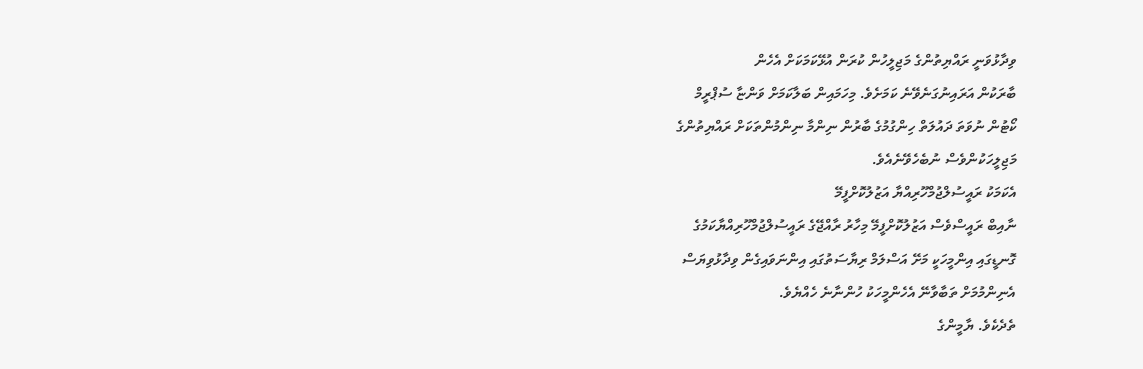ވިދާޅުވަނީ ރައްޔިތުންގެ މަޖިލީހުން ކުރަން އުޅޭކަމަކަށް އެހެން
ބާރަކުން އަރައިނުގަނެވޭނެ ކަމަށެވެ. މިހަމައިން ބަލާކަމަށް ވަންޏާ ސުޕްރީމް
ކޯޓުން ނުވަތަ ދައުލަތް ހިންގުމުގެ ބާރުން ނިންމާ ނިންމުންތަކަށް ރައްޔިތުންގެ
މަޖިލީހަކުންވެސް ނުބެހެވޭނެއެވެ.
އެކަމަކު ރައީސުލްޖުމްހޫރިއްޔާ އަޒުލުކޮށްފީމޭ
ނާއިބް ރައީސްވެސް އަޒުލުކޮށްފީމޭ މިހާރު ރާއްޖޭގެ ރައީސުލްޖުމްހޫރިއްޔާކަމުގެ
ގޮނޑީގައި އިންމީހަކީ މަށޭ އަސްލަމް ރިޔާސަތުގައި އިންނަވައިގެން ވިދާޅުވިޔަސް
އެނިންމުމަށް ތަބާވާނޭ އެހެންމީހަކު ހުންނާނެ ހެއްޔެވެ.
ތެދެކެވެ. ޔާމީންގެ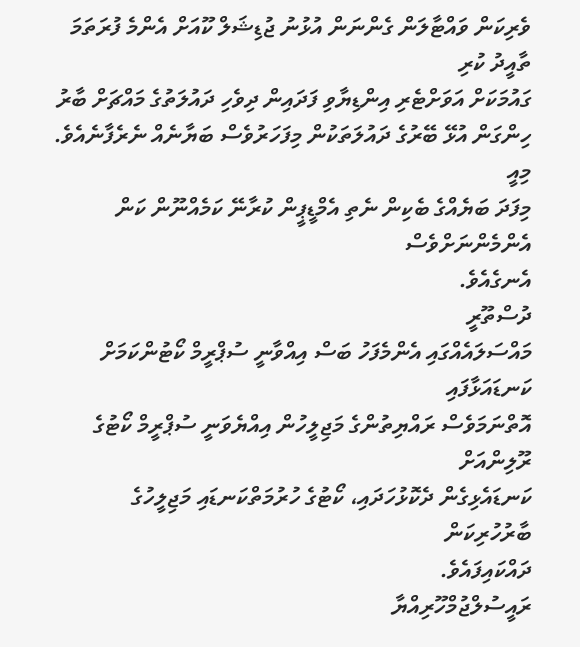ވެރިކަން ވައްޓާލަން ގެންނަން އުޅުނު ޖުޑިޝަލް ކޫއަށް އެންމެ ފުރަތަމަ ތާއީދު ކުރި
ގައުމަކަށް އަވަށްޓެރި އިންޑިޔާވި ފަދައިން ދިވެހި ދައުލަތުގެ މައްޗަށް ބާރު
ހިންގަން އުޅޭ ބޭރުގެ ދައުލަތަކުން މިފަހަރުވެސް ބަޔާނެއް ނެރެފާނެއެވެ. މިއީ
މިފަދަ ބަޔެއްގެ ބެކިން ނެތި އެމްޑީޕީން ކުރާނޭ ކަމެއްނޫން ކަން އެންމެންނަށްވެސް
އެނގެއެވެ.
ދުސްތޫރީ
މައްސަލައެއްގައި އެންމެފަހު ބަސް އިއްވާނީ ސުޕްރީމް ކޯޓުންކަމަށް ކަނޑައަޅާފައި
އޮތްނަމަވެސް ރައްޔިތުންގެ މަޖިލީހުން އިއްޔެވަނީ ސުޕްރީމް ކޯޓުގެ ރޫލިންއަށް
ކަނޑައެޅިގެން ދެކޮޅުހަދައި، ކޯޓުގެ ހުރުމަތްކަނޑައި މަޖިލީހުގެ ބާރުހުރިކަން
ދައްކައިފައެވެ.
ރައީސުލްޖުމްހޫރިއްޔާ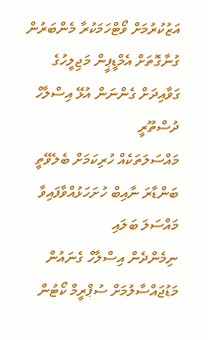އަޒުކުރުމަށް ވޯޓްހަމަކުރާ މެންބަރުން
ގުނާގޮތަށް އެމްޑީޕީން މަޖިލީހުގެ ގަވާއިދަށް ގެންނަން އުޅޭ އިސްލާހް ދުސްތޫރީ
މައްސަލަތަކެއް ހުރިކަމަށް ބެލެވޭތީ ބަންޑާރަ ނާއިބް ހުށަހަޅުއްވާފައިވާ މައްސަލަ ބަލައި
ނިމެންދެން އިސްލާހް ގެނައުން މަޑުޖައްސާލުމަށް ސުޕްރީމް ކޯޓުން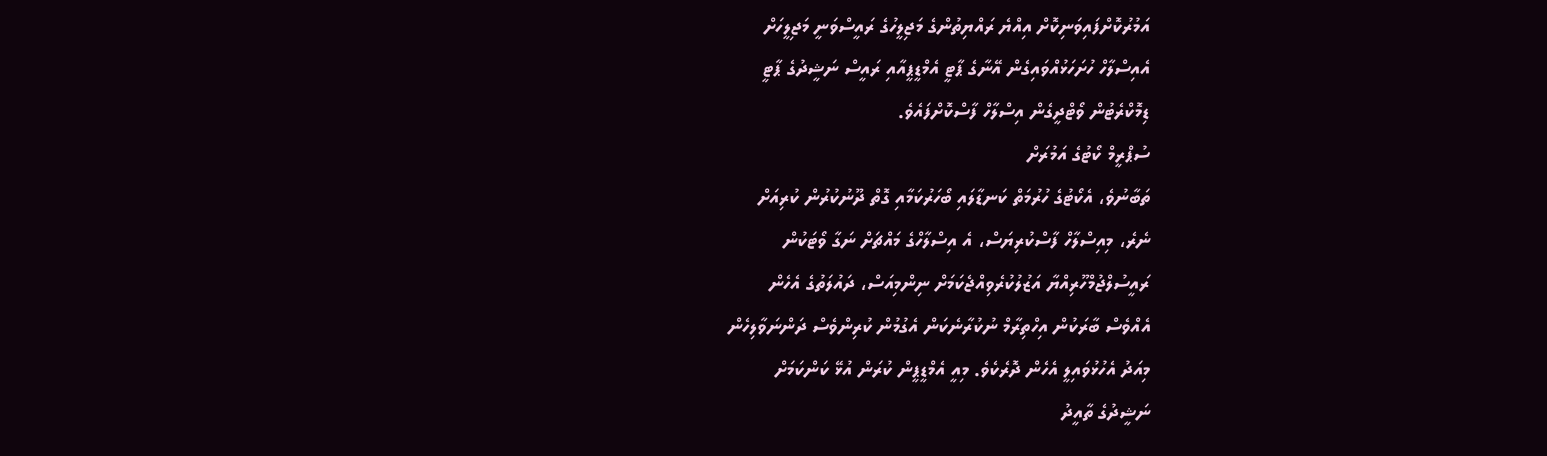އަމުރުކޮށްފައިވަނިކޮށް އިއްޔެ ރައްޔިތުންގެ މަޖިލީހުގެ ރައީސްވަނީ މަޖިލީހަށް
އެއިސްލާހް ހުށަހަޅުއްވައިގެން އޭނާގެ ޕާޓީ އެމްޑީޕީއާއި ރައީސް ނަޝީދުގެ ޕާޓީ
ޑިމޮކްރެޓުން ވޯޓްދީގެން އިސްލާހް ފާސްކޮށްފައެވެ.
ސުޕްރީމް ކޯޓުގެ އަމުރަށް
ތަބާނުވެ، އެކޯޓުގެ ހުރުމަތް ކަނޑާލައި ބޯހަރުކަމާއި ގޮތް ދޫނުކުރުން ކުރިއަށް
ނެރެ، މިއިސްލާހް ފާސްކުރިޔަސް، އެ އިސްލާހްގެ މައްޗަށް ނަގާ ވޯޓަކުން
ރައީސުލްޖުމްހޫރިއްޔާ އަޒުލުކުރެވިއްޖެކަމަށް ނިންމިއަސް، ދައުލަތުގެ އެހެން
އެއްވެސް ބާރަކުން އިހްތިރާމް ނުކުރާނެކަން އެގުމުން ކުރިންވެސް ދަންނަވާލިހެން
މިއަދު އެހުޅުވައިލީ އެހެން ދޮރެކެވެ. މިއީ އެމްޑީޕީން ކުރަން އުޅޭ ކަންކަމަށް
ނަޝީދުގެ ތާއީދު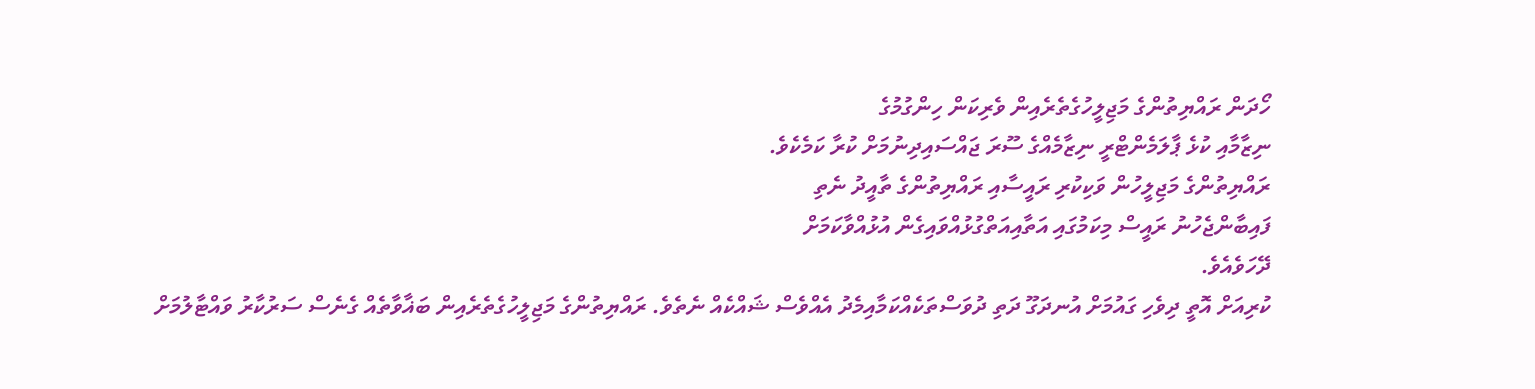ހޯދަން ރައްޔިތުންގެ މަޖިލީހުގެތެރެއިން ވެރިކަން ހިންގުމުގެ
ނިޒާމާއި ކުޅެ ޕާލަމެންޓްރީ ނިޒާމެއްގެ ސޫރަ ޖައްސައިދިނުމަށް ކުރާ ކަމެކެވެ.
ރައްޔިތުންގެ މަޖިލީހުން ވަކިކުރި ރައީސާއި ރައްޔިތުންގެ ތާއީދު ނެތި
ފައިބާންޖެހުނު ރައީސް މިކަމުގައި އަތާއިއަތްގުޅުއްވައިގެން އުޅުއްވާކަމަށް
ދޭހަވެއެވެ.
ކުރިއަށް އޮތީ ދިވެހި ގައުމަށް އުނދަގޫ ދަތި ދުވަސްތަކެއްކަމާއިމެދު އެއްވެސް ޝައްކެއް ނެތެވެ. ރައްޔިތުންގެ މަޖިލީހުގެތެރެއިން ބަޣާވާތެއް ގެނެސް ސަރުކާރު ވައްޓާލުމަށް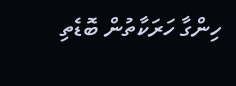ހިންގާ ހަރަކާތުން ބޮޑެތި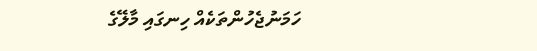ހަމަނުޖެހުންތަކެއް ހިނގައި މާލޭގެ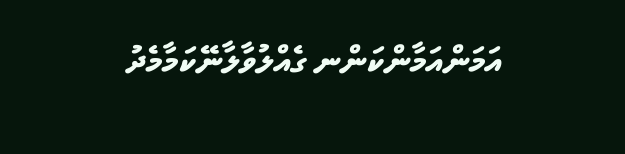އަމަންއަމާންކަންނ ގެއްލުވާލާނޭކަމާމެދު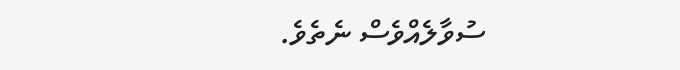ސުވާލެއްވެސް ނެތެވެ.